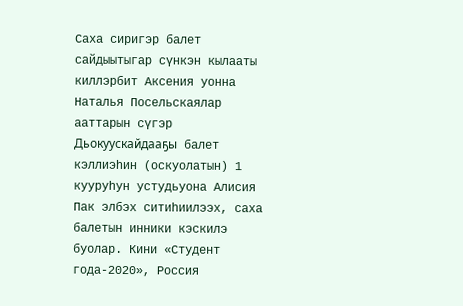Саха сиригэр балет сайдыытыгар сүнкэн кылааты киллэрбит Аксения уонна Наталья Посельскаялар ааттарын сүгэр Дьокуускайдааҕы балет кэллиэһин (оскуолатын) 1 кууруһун устудьуона Алисия Пак элбэх ситиһиилээх, саха балетын инники кэскилэ буолар. Кини «Студент года-2020», Россия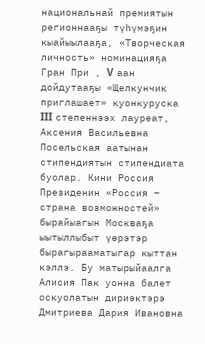национальнай премиятын регионнааҕы түһүмэҕин кыайыылааҕа, «Творческая личность» номинацияҕа Гран При , V аан дойдутааҕы «Щелкунчик приглашает» куонкуруска III степеннээх лауреат, Аксения Васильевна Посельская аатынан стипендиятын стипендиата буолар. Кини Россия Президенин «Россия – страна возможностей» бырайыагын Москваҕа ыытыллыбыт үөрэтэр бырагырааматыгар кыттан кэллэ. Бу матырыйаалга Алисия Пак уонна балет оскуолатын дириэктэрэ Дмитриева Дария Ивановна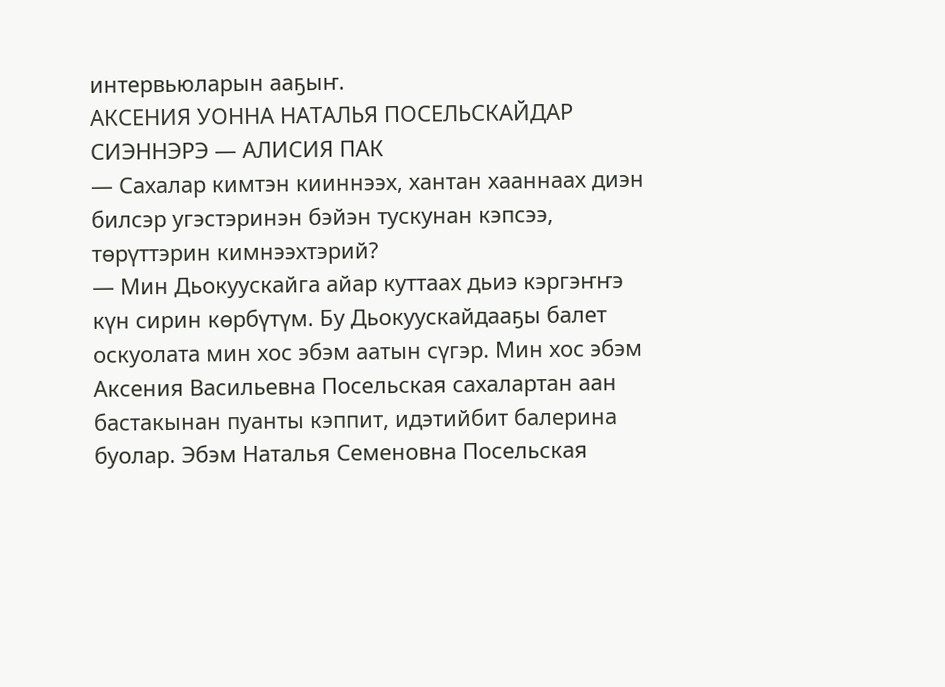интервьюларын ааҕыҥ.
АКСЕНИЯ УОННА НАТАЛЬЯ ПОСЕЛЬСКАЙДАР СИЭННЭРЭ — АЛИСИЯ ПАК
— Сахалар кимтэн кииннээх, хантан хааннаах диэн билсэр угэстэринэн бэйэн тускунан кэпсээ, төрүттэрин кимнээхтэрий?
— Мин Дьокуускайга айар куттаах дьиэ кэргэҥҥэ күн сирин көрбүтүм. Бу Дьокуускайдааҕы балет оскуолата мин хос эбэм аатын сүгэр. Мин хос эбэм Аксения Васильевна Посельская сахалартан аан бастакынан пуанты кэппит, идэтийбит балерина буолар. Эбэм Наталья Семеновна Посельская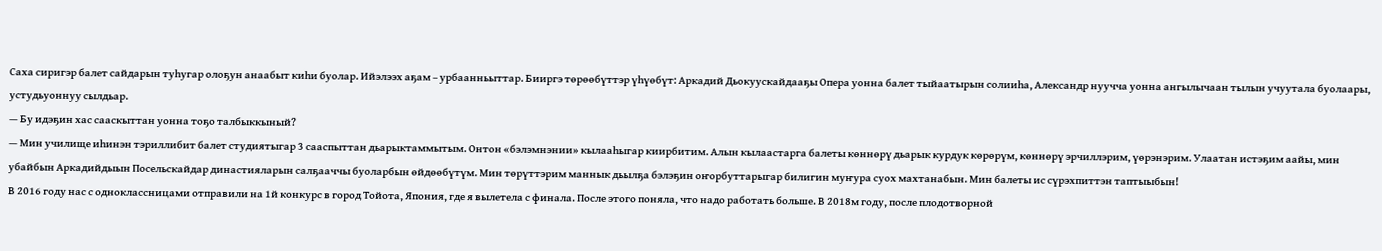Саха сиригэр балет сайдарын туһугар олоҕун анаабыт киһи буолар. Ийэлээх аҕам – урбаанньыттар. Бииргэ төрөөбүттэр үһүөбүт: Аркадий Дьокуускайдааҕы Опера уонна балет тыйаатырын солииһа, Александр нуучча уонна ангылычаан тылын учуутала буолаары, устудьуоннуу сылдьар.
— Бу идэҕин хас сааскыттан уонна тоҕо талбыккыный?
— Мин училище иһинэн тэриллибит балет студиятыгар 3 сааспыттан дьарыктаммытым. Онтон «бэлэмнэнии» кылааһыгар киирбитим. Алын кылаастарга балеты көннөрү дьарык курдук көрөрүм, көннөрү эрчиллэрим, үөрэнэрим. Улаатан истэҕим аайы, мин убайбын Аркадийдыын Посельскайдар династияларын салҕааччы буоларбын өйдөөбүтүм. Мин төрүттэрим маннык дьылҕа бэлэҕин оҥорбуттарыгар билигин муҥура суох махтанабын. Мин балеты ис сүрэхпиттэн таптыыбын!
В 2016 году нас с одноклассницами отправили на 1й конкурс в город Тойота, Япония, где я вылетела с финала. После этого поняла, что надо работать больше. В 2018м году, после плодотворной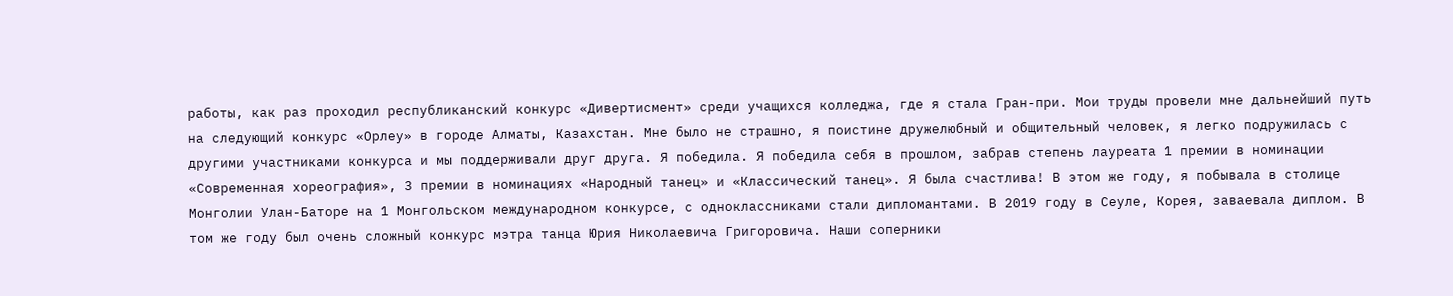работы, как раз проходил республиканский конкурс «Дивертисмент» среди учащихся колледжа, где я стала Гран-при. Мои труды провели мне дальнейший путь на следующий конкурс «Орлеу» в городе Алматы, Казахстан. Мне было не страшно, я поистине дружелюбный и общительный человек, я легко подружилась с другими участниками конкурса и мы поддерживали друг друга. Я победила. Я победила себя в прошлом, забрав степень лауреата 1 премии в номинации «Современная хореография», 3 премии в номинациях «Народный танец» и «Классический танец». Я была счастлива! В этом же году, я побывала в столице Монголии Улан-Баторе на 1 Монгольском международном конкурсе, с одноклассниками стали дипломантами. В 2019 году в Сеуле, Корея, заваевала диплом. В том же году был очень сложный конкурс мэтра танца Юрия Николаевича Григоровича. Наши соперники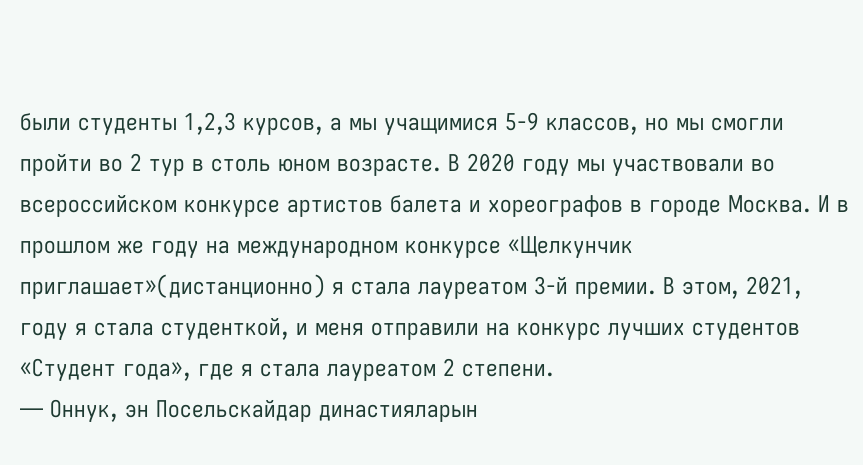были студенты 1,2,3 курсов, а мы учащимися 5-9 классов, но мы смогли пройти во 2 тур в столь юном возрасте. В 2020 году мы участвовали во всероссийском конкурсе артистов балета и хореографов в городе Москва. И в прошлом же году на международном конкурсе «Щелкунчик приглашает»(дистанционно) я стала лауреатом 3-й премии. В этом, 2021, году я стала студенткой, и меня отправили на конкурс лучших студентов «Студент года», где я стала лауреатом 2 степени.
— Оннук, эн Посельскайдар династияларын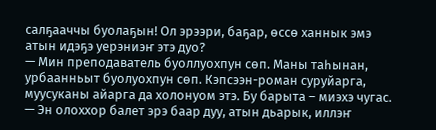салҕааччы буолаҕын! Ол эрээри, баҕар, өссө ханнык эмэ атын идэҕэ уерэниэҥ этэ дуо?
— Мин преподаватель буоллуохпун сөп. Маны таһынан, урбаанньыт буолуохпун сөп. Кэпсээн-роман суруйарга, муусуканы айарга да холонуом этэ. Бу барыта – миэхэ чугас.
— Эн олоххор балет эрэ баар дуу, атын дьарык, иллэҥ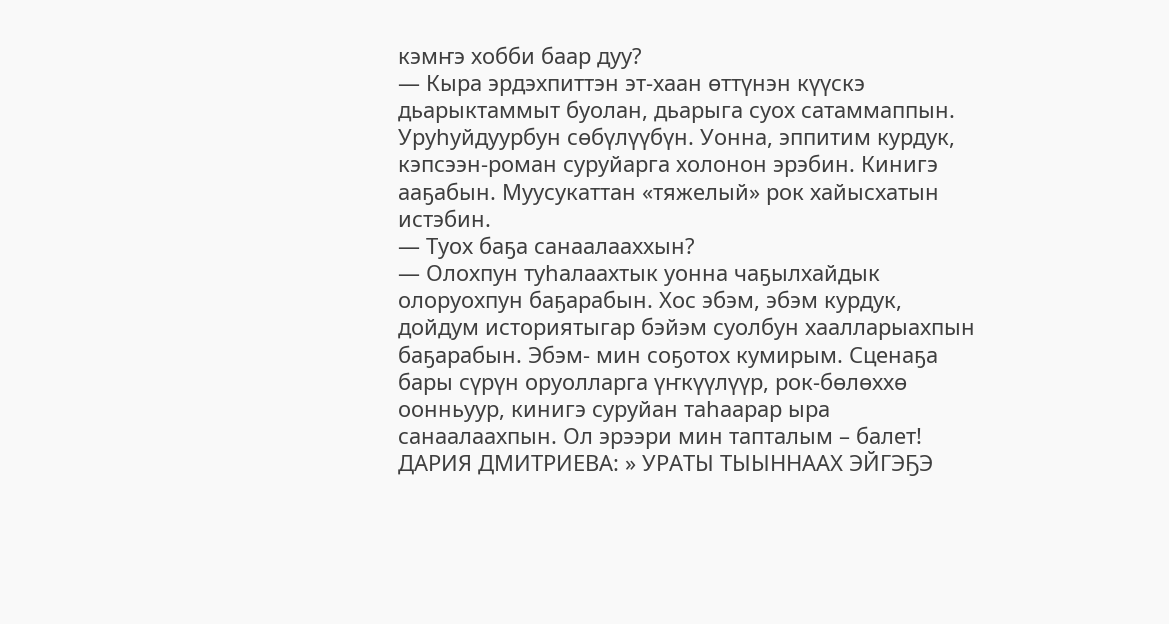кэмҥэ хобби баар дуу?
— Кыра эрдэхпиттэн эт-хаан өттүнэн күүскэ дьарыктаммыт буолан, дьарыга суох сатаммаппын. Уруһуйдуурбун сөбүлүүбүн. Уонна, эппитим курдук, кэпсээн-роман суруйарга холонон эрэбин. Кинигэ ааҕабын. Муусукаттан «тяжелый» рок хайысхатын истэбин.
— Туох баҕа санаалааххын?
— Олохпун туһалаахтык уонна чаҕылхайдык олоруохпун баҕарабын. Хос эбэм, эбэм курдук, дойдум историятыгар бэйэм суолбун хаалларыахпын баҕарабын. Эбэм- мин соҕотох кумирым. Сценаҕа бары сүрүн оруолларга үҥкүүлүүр, рок-бөлөххө оонньуур, кинигэ суруйан таһаарар ыра санаалаахпын. Ол эрээри мин тапталым – балет!
ДАРИЯ ДМИТРИЕВА: » УРАТЫ ТЫЫННААХ ЭЙГЭҔЭ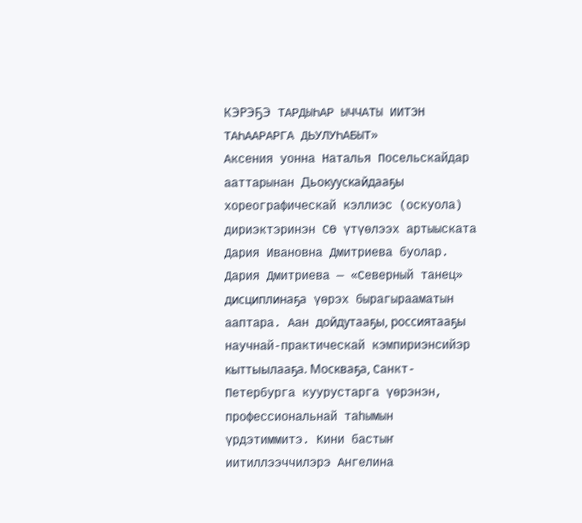КЭРЭҔЭ ТАРДЫҺАР ЫЧЧАТЫ ИИТЭН ТАҺААРАРГА ДЬУЛУҺАБЫТ»
Аксения уонна Наталья Посельскайдар ааттарынан Дьокуускайдааҕы хореографическай кэллиэс (оскуола) дириэктэринэн СӨ үтүөлээх артыыската Дария Ивановна Дмитриева буолар. Дария Дмитриева — «Северный танец» дисциплинаҕа үөрэх бырагырааматын ааптара. Аан дойдутааҕы, россиятааҕы научнай-практическай кэмпириэнсийэр кыттыылааҕа. Москваҕа, Санкт-Петербурга куурустарга үөрэнэн, профессиональнай таһымын үрдэтиммитэ. Кини бастыҥ иитиллээччилэрэ Ангелина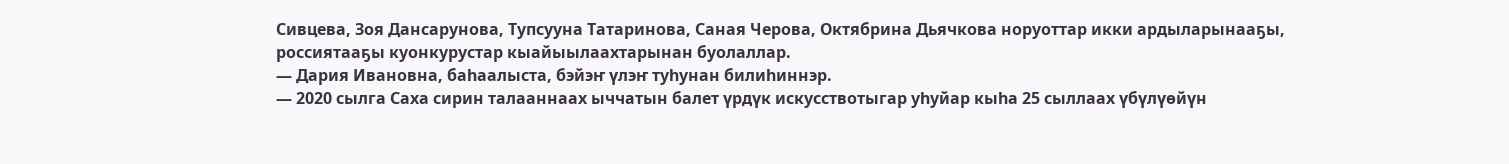Сивцева, Зоя Дансарунова, Тупсууна Татаринова, Саная Черова, Октябрина Дьячкова норуоттар икки ардыларынааҕы, россиятааҕы куонкурустар кыайыылаахтарынан буолаллар.
— Дария Ивановна, баһаалыста, бэйэҥ үлэҥ туһунан билиһиннэр.
— 2020 сылга Саха сирин талааннаах ыччатын балет үрдүк искусствотыгар уһуйар кыһа 25 сыллаах үбүлүөйүн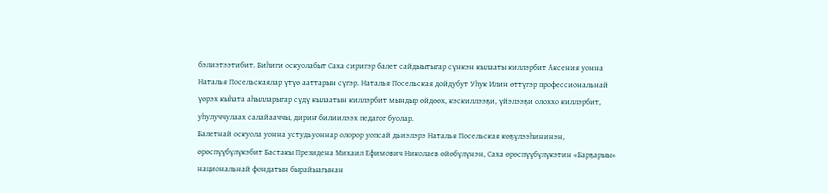бэлиэтээтибит. Биһиги оскуолабыт Саха сиригэр балет сайдыытыгар сүнкэн кылааты киллэрбит Аксения уонна Наталья Посельскаялар үтүө ааттарын сүгэр. Наталья Посельская дойдубут Уһук Илин өттүгэр профессиональнай үөрэх кыһата аһылларыгар сүдү кылаатын киллэрбит мындыр өйдөөх, кэскиллээҕи, үйэлээҕи олоххо киллэрбит, уһулуччулаах салайааччы, дириҥ билиилээх педагог буолар.
Балетнай оскуола уонна устудьуоннар олорор уопсай дьиэлэрэ Наталья Посельская көҕүлээһининэн, өрөспүүбүлүкэбит Бастакы Президена Михаил Ефимович Николаев өйөбүлүнэн, Саха өрөспүүбүлүкэтин «Барҕарыы» национальнай фондатын бырайыагынан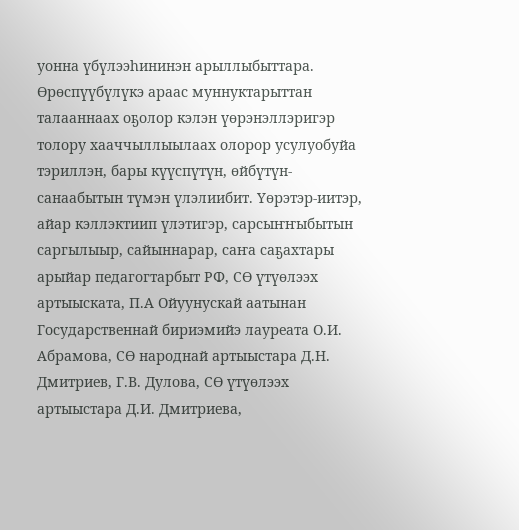уонна үбүлээһининэн арыллыбыттара.
Өрөспүүбүлүкэ араас муннуктарыттан талааннаах оҕолор кэлэн үөрэнэллэригэр толору хааччыллыылаах олорор усулуобуйа тэриллэн, бары күүспүтүн, өйбүтүн-санаабытын түмэн үлэлиибит. Үөрэтэр-иитэр, айар кэллэктиип үлэтигэр, сарсыҥҥыбытын саргылыыр, сайыннарар, саҥа саҕахтары арыйар педагогтарбыт РФ, СӨ үтүөлээх артыыската, П.А Ойуунускай аатынан Государственнай бириэмийэ лауреата О.И. Абрамова, СӨ народнай артыыстара Д.Н. Дмитриев, Г.В. Дулова, СӨ үтүөлээх артыыстара Д.И. Дмитриева,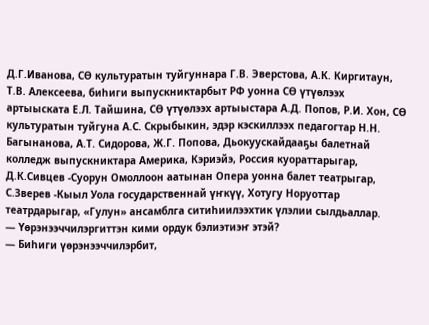Д.Г.Иванова, СӨ культуратын туйгуннара Г.В. Эверстова, А.К. Киргитаун, Т.В. Алексеева, биһиги выпускниктарбыт РФ уонна СӨ үтүөлээх артыыската Е.Л. Тайшина, СӨ үтүөлээх артыыстара А.Д. Попов, Р.И. Хон, СӨ культуратын туйгуна А.С. Скрыбыкин, эдэр кэскиллээх педагогтар Н.Н. Багынанова, А.Т. Сидорова, Ж.Г. Попова, Дьокуускайдааҕы балетнай колледж выпускниктара Америка, Кэриэйэ, Россия куораттарыгар, Д.К.Сивцев -Суорун Омоллоон аатынан Опера уонна балет театрыгар, С.Зверев -Кыыл Уола государственнай үҥкүү, Хотугу Норуоттар театрдарыгар, «Гулун» ансамблга ситиһиилээхтик үлэлии сылдьаллар.
— Үөрэнээччилэргиттэн кими ордук бэлиэтиэҥ этэй?
— Биһиги үөрэнээччилэрбит,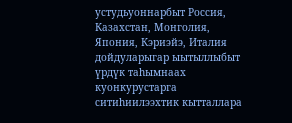устудьуоннарбыт Россия, Казахстан, Монголия, Япония, Кэриэйэ, Италия дойдуларыгар ыытыллыбыт үрдүк таһымнаах куонкурустарга ситиһиилээхтик кытталлара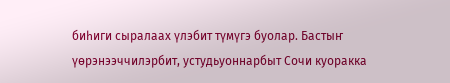биһиги сыралаах үлэбит түмүгэ буолар. Бастыҥ үөрэнээччилэрбит, устудьуоннарбыт Сочи куоракка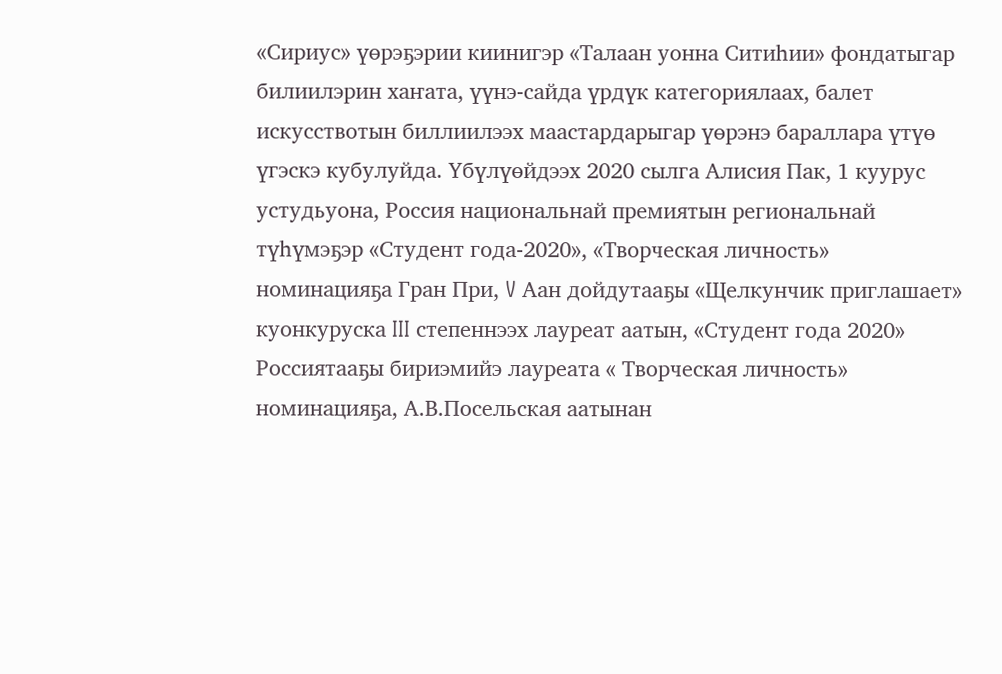«Сириус» үөрэҕэрии киинигэр «Талаан уонна Ситиһии» фондатыгар билиилэрин хаҥата, үүнэ-сайда үрдүк категориялаах, балет искусствотын биллиилээх маастардарыгар үөрэнэ бараллара үтүө үгэскэ кубулуйда. Үбүлүөйдээх 2020 сылга Алисия Пак, 1 куурус устудьуона, Россия национальнай премиятын региональнай түһүмэҕэр «Студент года-2020», «Творческая личность» номинацияҕа Гран При, V Аан дойдутааҕы «Щелкунчик приглашает» куонкуруска III степеннээх лауреат аатын, «Студент года 2020» Россиятааҕы бириэмийэ лауреата « Творческая личность» номинацияҕа, А.В.Посельская аатынан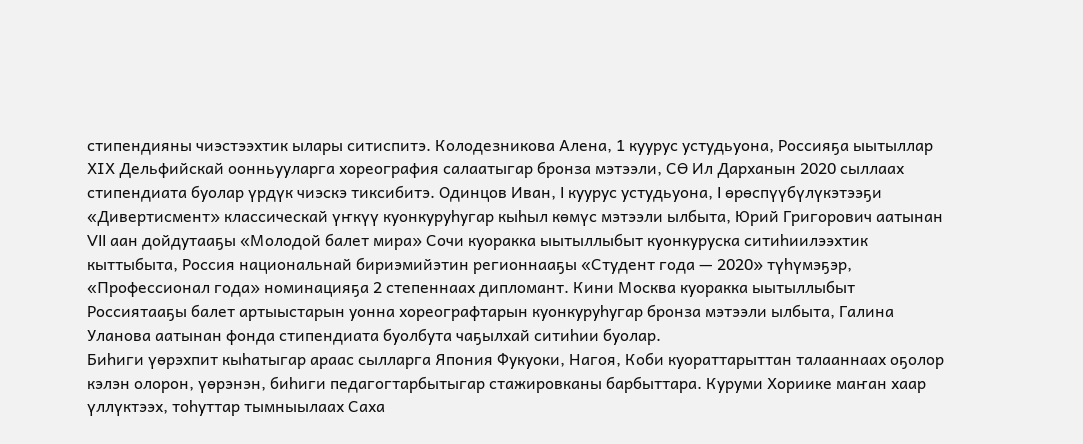стипендияны чиэстээхтик ылары ситиспитэ. Колодезникова Алена, 1 куурус устудьуона, Россияҕа ыытыллар ХIХ Дельфийскай оонньууларга хореография салаатыгар бронза мэтээли, СӨ Ил Дарханын 2020 сыллаах стипендиата буолар үрдүк чиэскэ тиксибитэ. Одинцов Иван, I куурус устудьуона, I өрөспүүбүлүкэтээҕи «Дивертисмент» классическай үҥкүү куонкуруһугар кыһыл көмүс мэтээли ылбыта, Юрий Григорович аатынан VII аан дойдутааҕы «Молодой балет мира» Сочи куоракка ыытыллыбыт куонкуруска ситиһиилээхтик кыттыбыта, Россия национальнай бириэмийэтин регионнааҕы «Студент года — 2020» түһүмэҕэр, «Профессионал года» номинацияҕа 2 степеннаах дипломант. Кини Москва куоракка ыытыллыбыт Россиятааҕы балет артыыстарын уонна хореографтарын куонкуруһугар бронза мэтээли ылбыта, Галина Уланова аатынан фонда стипендиата буолбута чаҕылхай ситиһии буолар.
Биһиги үөрэхпит кыһатыгар араас сылларга Япония Фукуоки, Нагоя, Коби куораттарыттан талааннаах оҕолор кэлэн олорон, үөрэнэн, биһиги педагогтарбытыгар стажировканы барбыттара. Куруми Хориике маҥан хаар үллүктээх, тоһуттар тымныылаах Саха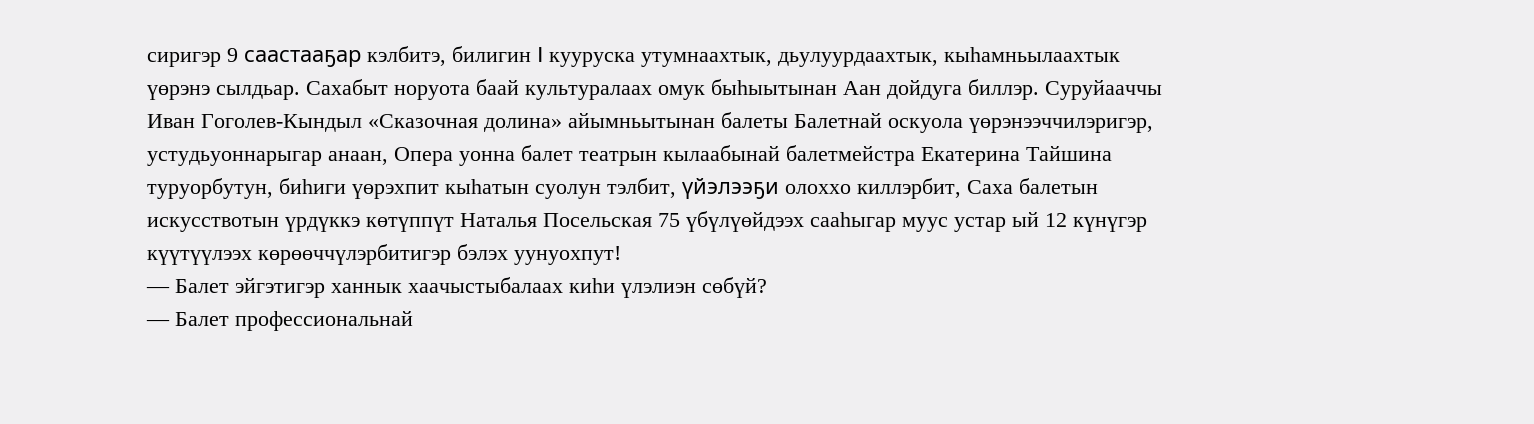сиригэр 9 саастааҕар кэлбитэ, билигин I кууруска утумнаахтык, дьулуурдаахтык, кыһамньылаахтык үөрэнэ сылдьар. Сахабыт норуота баай культуралаах омук быһыытынан Аан дойдуга биллэр. Суруйааччы Иван Гоголев-Кындыл «Сказочная долина» айымньытынан балеты Балетнай оскуола үөрэнээччилэригэр, устудьуоннарыгар анаан, Опера уонна балет театрын кылаабынай балетмейстра Екатерина Тайшина туруорбутун, биһиги үөрэхпит кыһатын суолун тэлбит, үйэлээҕи олоххо киллэрбит, Саха балетын искусствотын үрдүккэ көтүппүт Наталья Посельская 75 үбүлүөйдээх сааһыгар муус устар ый 12 күнүгэр күүтүүлээх көрөөччүлэрбитигэр бэлэх уунуохпут!
— Балет эйгэтигэр ханнык хаачыстыбалаах киһи үлэлиэн сөбүй?
— Балет профессиональнай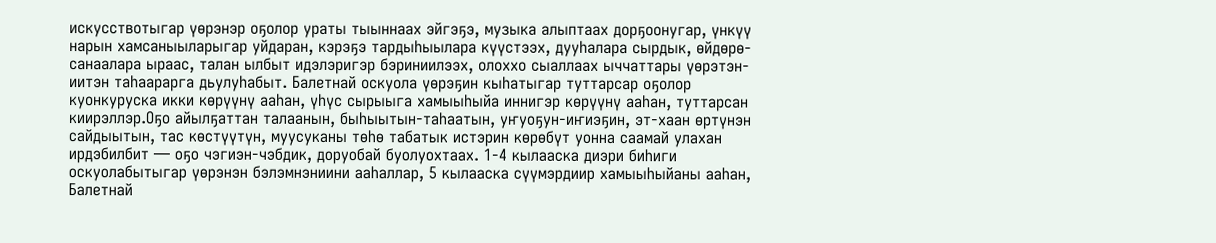искусствотыгар үөрэнэр оҕолор ураты тыыннаах эйгэҕэ, музыка алыптаах дорҕоонугар, үнкүү нарын хамсаныыларыгар уйдаран, кэрэҕэ тардыһыылара күүстээх, дууһалара сырдык, өйдөрө-санаалара ыраас, талан ылбыт идэлэригэр бэриниилээх, олоххо сыаллаах ыччаттары үөрэтэн-иитэн таһаарарга дьулуһабыт. Балетнай оскуола үөрэҕин кыһатыгар туттарсар оҕолор куонкуруска икки көрүүнү ааһан, үһүс сырыыга хамыыһыйа иннигэр көрүүнү ааһан, туттарсан киирэллэр.Оҕо айылҕаттан талаанын, быһыытын-таһаатын, уҥуоҕун-иҥиэҕин, эт-хаан өртүнэн сайдыытын, тас көстүүтүн, муусуканы төһө табатык истэрин көрөбүт уонна саамай улахан ирдэбилбит — оҕо чэгиэн-чэбдик, доруобай буолуохтаах. 1-4 кылааска диэри биһиги оскуолабытыгар үөрэнэн бэлэмнэниини ааһаллар, 5 кылааска сүүмэрдиир хамыыһыйаны ааһан, Балетнай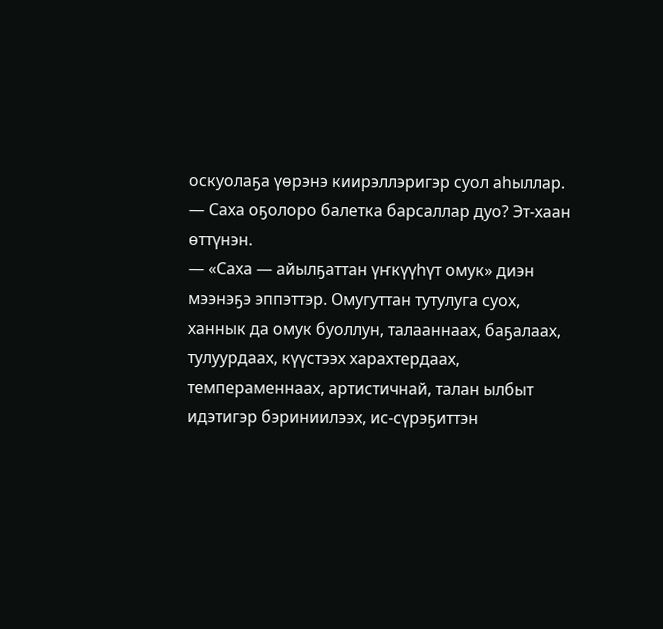оскуолаҕа үөрэнэ киирэллэригэр суол аһыллар.
— Саха оҕолоро балетка барсаллар дуо? Эт-хаан өттүнэн.
— «Саха — айылҕаттан үҥкүүһүт омук» диэн мээнэҕэ эппэттэр. Омугуттан тутулуга суох, ханнык да омук буоллун, талааннаах, баҕалаах, тулуурдаах, күүстээх харахтердаах, темпераменнаах, артистичнай, талан ылбыт идэтигэр бэриниилээх, ис-сүрэҕиттэн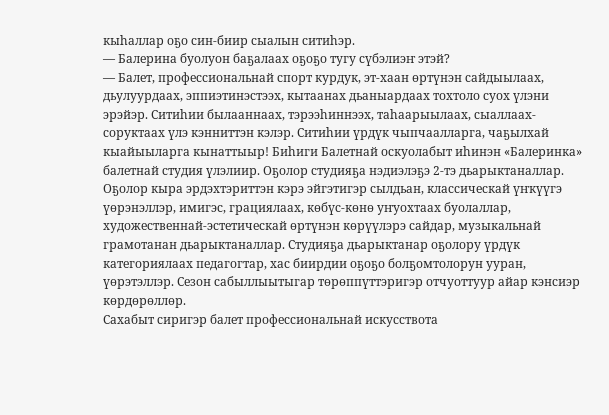кыһаллар оҕо син-биир сыалын ситиһэр.
— Балерина буолуон баҕалаах оҕоҕо тугу сүбэлиэҥ этэй?
— Балет, профессиональнай спорт курдук, эт-хаан өртүнэн сайдыылаах, дьулуурдаах, эппиэтинэстээх, кытаанах дьаныардаах тохтоло суох үлэни эрэйэр. Ситиһии былааннаах, тэрээһиннээх, таһаарыылаах, сыаллаах-соруктаах үлэ кэнниттэн кэлэр. Ситиһии үрдүк чыпчаалларга, чаҕылхай кыайыыларга кынаттыыр! Биһиги Балетнай оскуолабыт иһинэн «Балеринка» балетнай студия үлэлиир. Оҕолор студияҕа нэдиэлэҕэ 2-тэ дьарыктаналлар. Оҕолор кыра эрдэхтэриттэн кэрэ эйгэтигэр сылдьан, классическай үҥкүүгэ үөрэнэллэр, имигэс, грациялаах, көбүс-көнө уҥуохтаах буолаллар, художественнай-эстетическай өртүнэн көрүүлэрэ сайдар, музыкальнай грамотанан дьарыктаналлар. Студияҕа дьарыктанар оҕолору үрдүк категориялаах педагогтар, хас биирдии оҕоҕо болҕомтолорун ууран, үөрэтэллэр. Сезон сабыллыытыгар төрөппүттэригэр отчуоттуур айар кэнсиэр көрдөрөллөр.
Сахабыт сиригэр балет профессиональнай искусствота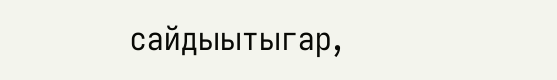сайдыытыгар,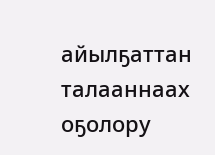айылҕаттан талааннаах оҕолору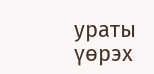ураты үөрэх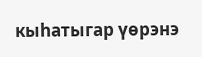кыһатыгар үөрэнэ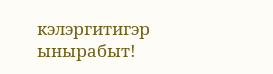кэлэргитигэр ынырабыт!